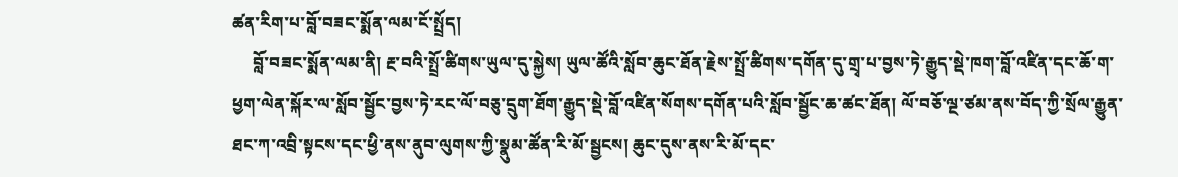ཚན་རིག་པ་བློ་བཟང་སྨོན་ལམ་ངོ་སྤྲོད།
     བློ་བཟང་སྨོན་ལམ་ནི། རྔ་བའི་སྤྲོ་ཚིགས་ཡུལ་དུ་སྐྱེས། ཡུལ་ཚོའི་སློབ་ཆུང་ཐོན་རྗེས་སྤྲོ་ཚིགས་དགོན་དུ་གྲྭ་པ་བྱས་ཏེ་རྒྱུད་སྡེ་ཁག་བློ་འཛིན་དང་ཆོ་ག་ཕྱག་ལེན་སྐོར་ལ་སློབ་སྦྱོང་བྱས་ཏེ་རང་ལོ་བཅུ་དྲུག་ཐོག་རྒྱུད་སྡེ་བློ་འཛིན་སོགས་དགོན་པའི་སློབ་སྦྱོང་ཆ་ཚང་ཐོན། ལོ་བཅོ་ལྔ་ཙམ་ནས་བོད་ཀྱི་སྲོལ་རྒྱུན་ཐང་ཀ་འབྲི་སྟངས་དང་ཕྱི་ནས་ནུབ་ལུགས་ཀྱི་སྣུམ་ཚོན་རི་མོ་སྦྱངས། ཆུང་དུས་ནས་རི་མོ་དང་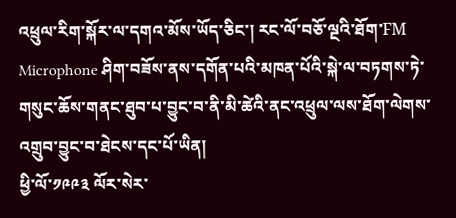འཕྲུལ་རིག་སྐོར་ལ་དགའ་མོས་ཡོད་ཅིང་། རང་ལོ་བཅོ་ལྔའི་ཐོག་FM Microphone ཤིག་བཟོས་ནས་དགོན་པའི་མཁན་པོའི་སྐེ་ལ་བཏགས་ཏེ་གསུང་ཆོས་གནང་ཐུབ་པ་བྱུང་བ་ནི་མི་ཚེའི་ནང་འཕྲུལ་ལས་ཐོག་ལེགས་འགྲུབ་བྱུང་བ་ཐེངས་དང་པོ་ཡིན།
ཕྱི་ལོ་༡༩༩༣ ལོར་སེར་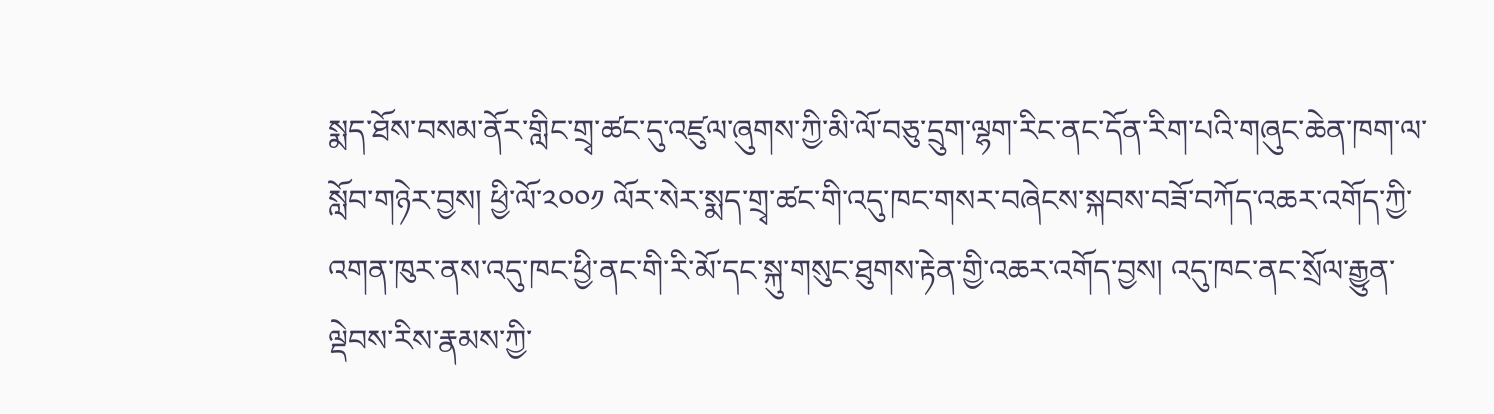སྨད་ཐོས་བསམ་ནོར་གླིང་གྲྭ་ཚང་དུ་འཛུལ་ཞུགས་ཀྱི་མི་ལོ་བཅུ་དྲུག་ལྷག་རིང་ནང་དོན་རིག་པའི་གཞུང་ཆེན་ཁག་ལ་སློབ་གཉེར་བྱས། ཕྱི་ལོ་༢༠༠༡ ལོར་སེར་སྨད་གྲྭ་ཚང་གི་འདུ་ཁང་གསར་བཞེངས་སྐབས་བཟོ་བཀོད་འཆར་འགོད་ཀྱི་འགན་ཁུར་ནས་འདུ་ཁང་ཕྱི་ནང་གི་རི་མོ་དང་སྐུ་གསུང་ཐུགས་རྟེན་གྱི་འཆར་འགོད་བྱས། འདུ་ཁང་ནང་སྲོལ་རྒྱུན་ལྡེབས་རིས་རྣམས་ཀྱི་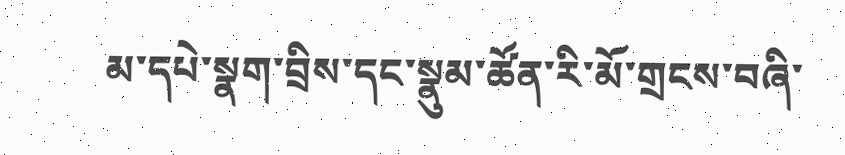མ་དཔེ་སྣག་བྲིས་དང་སྣུམ་ཚོན་རི་མོ་གྲངས་བཞི་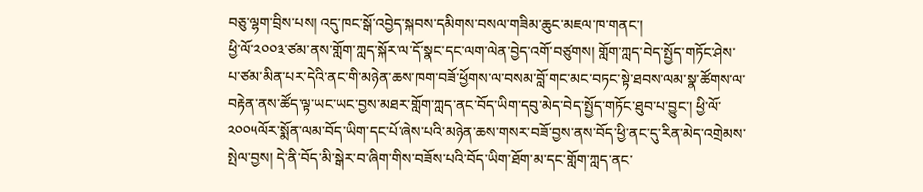བཅུ་ལྷག་བྲིས་པས། འདུ་ཁང་སྒོ་འབྱེད་སྐབས་དམིགས་བསལ་གཟིམ་ཆུང་མཇལ་ཁ་གནང་།
ཕྱི་ལོ་༢༠༠༣་ཙམ་ནས་གློག་ཀླད་སྐོར་ལ་དོ་སྣང་དང་ལག་ལེན་བྱེད་འགོ་བཙུགས། གློག་ཀླད་བེད་སྤྱོད་གཏོང་ཤེས་པ་ཙམ་མིན་པར་དེའི་ནང་གི་མཉེན་ཆས་ཁག་བཟོ་ཕྱོགས་ལ་བསམ་བློ་གང་མང་བཏང་སྟེ་ཐབས་ལམ་སྣ་ཚོགས་ལ་བརྟེན་ནས་ཚོད་ལྟ་ཡང་ཡང་བྱས་མཐར་གློག་ཀླད་ནང་བོད་ཡིག་དབུ་མེད་བེད་སྤྱོད་གཏོང་ཐུབ་པ་བྱུང་། ཕྱི་ལོ་༢༠༠༥ལོར་སྨོན་ལམ་བོད་ཡིག་དང་པོ་ཞེས་པའི་མཉེན་ཆས་གསར་བཟོ་བྱས་ནས་བོད་ཕྱི་ནང་དུ་རིན་མེད་འགྲེམས་སྤེལ་བྱས། དེ་ནི་བོད་མི་སྒེར་བ་ཞིག་གིས་བཟོས་པའི་བོད་ཡིག་ཐོག་མ་དང་གློག་ཀླད་ནང་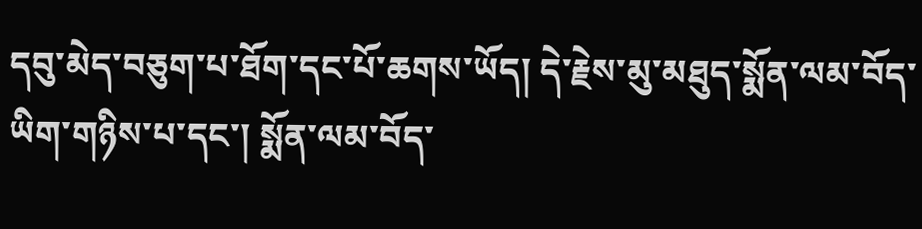དབུ་མེད་བཅུག་པ་ཐོག་དང་པོ་ཆགས་ཡོད། དེ་རྗེས་མུ་མཐུད་སྨོན་ལམ་བོད་ཡིག་གཉིས་པ་དང་། སྨོན་ལམ་བོད་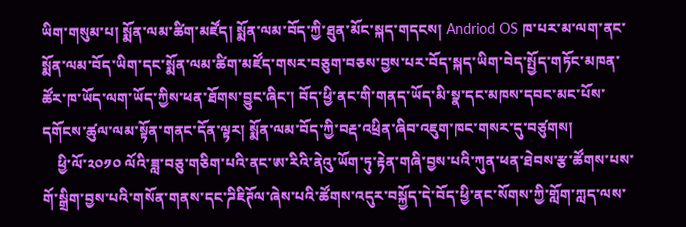ཡིག་གསུམ་པ། སྨོན་ལམ་ཚིག་མཛོད། སྨོན་ལམ་བོད་ཀྱི་ཐུན་མོང་སྐད་གདངས། Andriod OS ཁ་པར་མ་ལག་ནང་སྨོན་ལམ་བོད་ཡིག་དང་སྨོན་ལམ་ཚིག་མཛོད་གསར་བཅུག་བཅས་བྱས་པར་བོད་སྐད་ཡིག་བེད་སྤྱོད་གཏོང་མཁན་ཚོར་ཁ་ཡོད་ལག་ཡོད་ཀྱིས་ཕན་ཐོགས་བྱུང་ཞིང་། བོད་ཕྱི་ནང་གི་གནད་ཡོད་མི་སྣ་དང་མཁས་དབང་མང་པོས་དགོངས་ཚུལ་ལམ་སྟོན་གནང་དོན་ལྟར། སྨོན་ལམ་བོད་ཀྱི་བརྡ་འཕྲིན་ཞིབ་འཇུག་ཁང་གསར་དུ་བཙུགས།
    ཕྱི་ལོ་༢༠༡༠ ལོའི་ཟླ་བཅུ་གཅིག་པའི་ནང་ཨ་རིའི་ནེའུ་ཡོག་ཏུ་རྟེན་གཞི་བྱས་པའི་ཀུན་ཕན་ཐེབས་རྩ་ཚོགས་པས་གོ་སྒྲིག་བྱས་པའི་གསོན་གནས་དང་ཌིཇིཊོལ་ཞེས་པའི་ཚོགས་འདུར་བསྐྱོད་དེ་བོད་ཕྱི་ནང་སོགས་ཀྱི་གློག་ཀླད་ལས་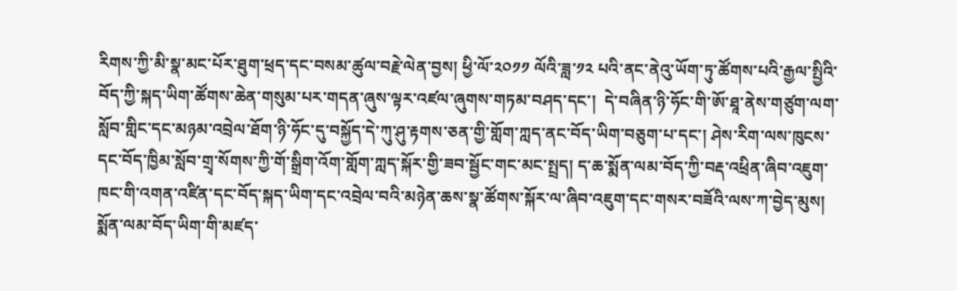རིགས་ཀྱི་མི་སྣ་མང་པོར་ཐུག་ཕྲད་དང་བསམ་ཚུལ་བརྗེ་ལེན་བྱས། ཕྱི་ལོ་༢༠༡༡ ལོའི་ཟླ་༡༢ པའི་ནང་ནེའུ་ཡོག་ཏུ་ཚོགས་པའི་རྒྱལ་སྤྱིའི་བོད་ཀྱི་སྐད་ཡིག་ཚོགས་ཆེན་གསུམ་པར་གདན་ཞུས་ལྟར་འཛལ་ཞུགས་གཏམ་བཤད་དང་།  དེ་བཞིན་ཉི་ཧོང་གི་ཨོ་ཐཱ་ནེས་གཙུག་ལག་སློབ་གླིང་དང་མཉམ་འབྲེལ་ཐོག་ཉི་ཧོང་དུ་བསྐྱོད་དེ་ཀུ་ཤུ་རྟགས་ཅན་གྱི་གློག་ཀླད་ནང་བོད་ཡིག་བཅུག་པ་དང་། ཤེས་རིག་ལས་ཁུངས་དང་བོད་ཁྱིམ་སློབ་གྲྭ་སོགས་ཀྱི་གོ་སྒྲིག་འོག་གློག་ཀླད་སྐོར་གྱི་ཟབ་སྦྱོང་གང་མང་སྤྲད། ད་ཆ་སྨོན་ལམ་བོད་ཀྱི་བརྡ་འཕྲིན་ཞིབ་འཇུག་ཁང་གི་འགན་འཛིན་དང་བོད་སྐད་ཡིག་དང་འབྲེལ་བའི་མཉེན་ཆས་སྣ་ཚོགས་སྐོར་ལ་ཞིབ་འཇུག་དང་གསར་བཟོའི་ལས་ཀ་བྱེད་མུས།
སྨོན་ལམ་བོད་ཡིག་གི་མཛད་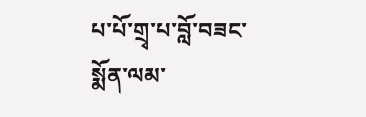པ་པོ་གྲྭ་པ་བློ་བཟང་སྨོན་ལམ་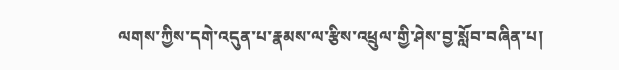ལགས་ཀྱིས་དགེ་འདུན་པ་རྣམས་ལ་རྩིས་འཕྲུལ་གྱི་ཤེས་བྱ་སློབ་བཞིན་པ།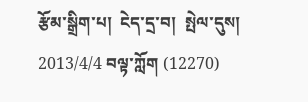རྩོམ་སྒྲིག་པ།  ངེད་དྲ་བ།  སྤེལ་དུས། 2013/4/4 བལྟ་ཀློག (12270)